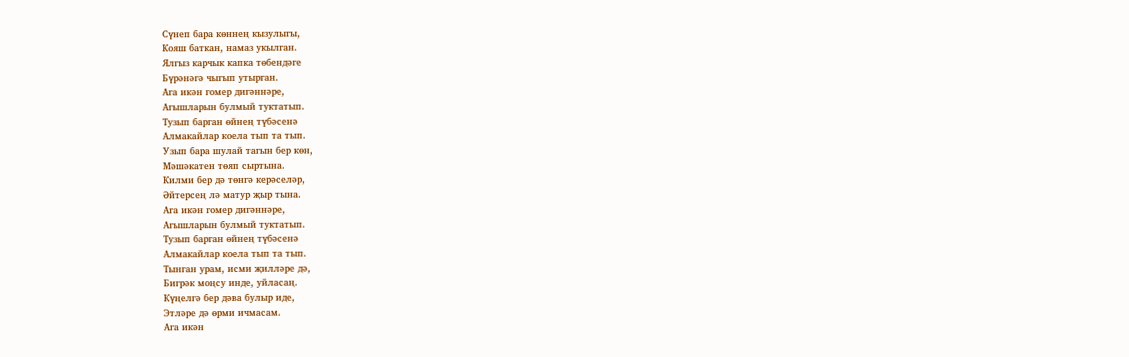Сүнеп бара көннең кызулыгы,
Кояш баткан, намаз укылган.
Ялгыз карчык капка төбендәге
Бүрәнәгә чыгып утырган.
Ага икән гомер дигәннәре,
Агышларын булмый туктатып.
Тузып барган өйнең түбәсенә
Алмакайлар коела тып та тып.
Узып бара шулай тагын бер көн,
Мәшәкатен төяп сыртына.
Килми бер дә төнгә керәселәр,
Әйтерсең лә матур җыр тына.
Ага икән гомер дигәннәре,
Агышларын булмый туктатып.
Тузып барган өйнең түбәсенә
Алмакайлар коела тып та тып.
Тынган урам, исми җилләре дә,
Бигрәк моңсу инде, уйласаң.
Күңелгә бер дәва булыр иде,
Этләре дә өрми ичмасам.
Ага икән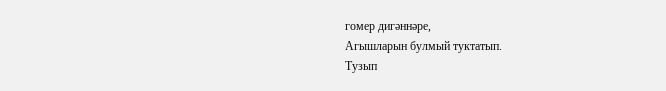гомер дигәннәре,
Агышларын булмый туктатып.
Тузып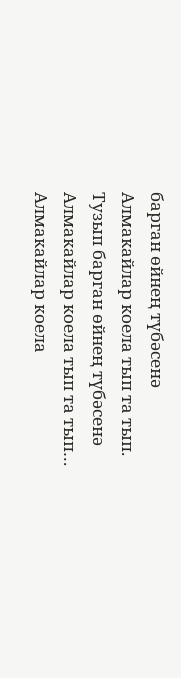барган өйнең түбәсенә
Алмакайлар коела тып та тып.
Тузып барган өйнең түбәсенә
Алмакайлар коела тып та тып…
Алмакайлар коела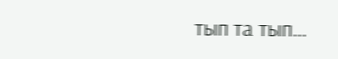тып та тып…